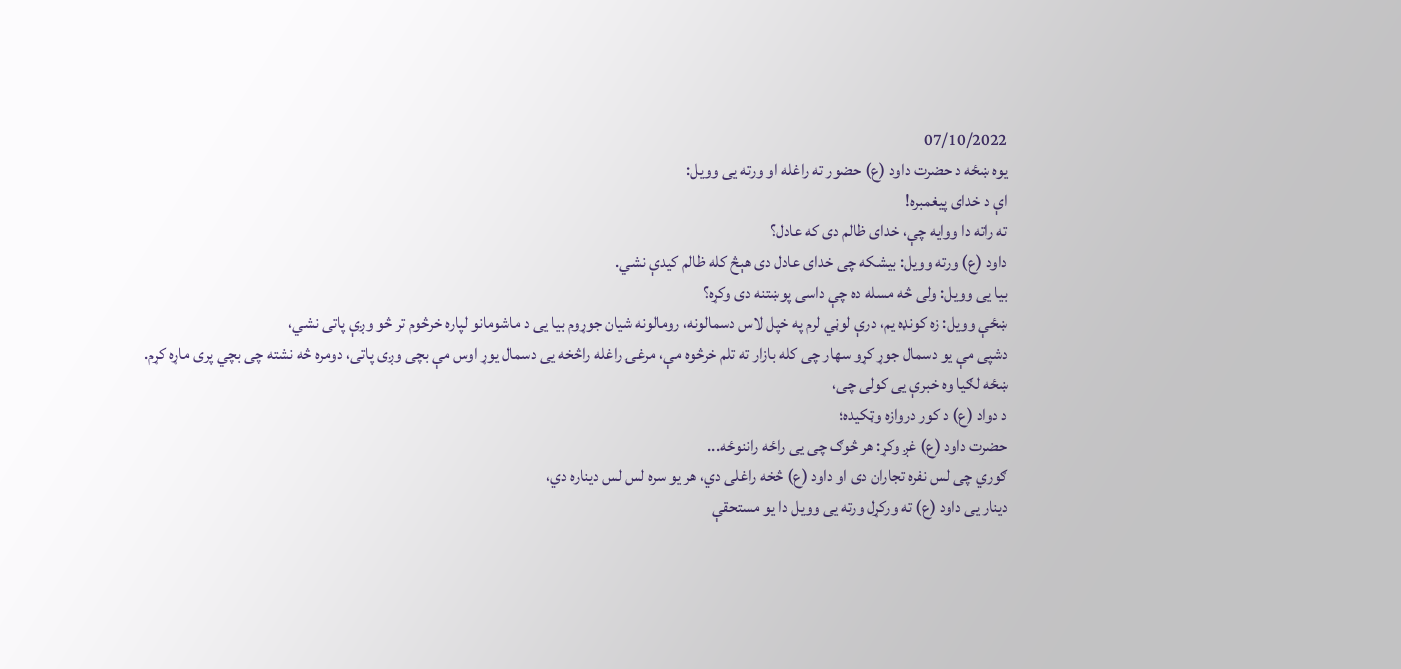07/10/2022
یوه ښځه د حضرت داود (ع) حضور ته راغله او ورته یی وویل:
اې د خدای پیغمبره!
ته راته دا ووایه چې، خدای ظالم دی که عادل؟
داود (ع) ورته وویل: بیشکه چی خدای عادل دی هېڅ کله ظالم کیدې نشي.
بیا یی وویل: ولی څه مسله ده چې داسی پوښتنه دی وکړه؟
ښځې وویل: زه کونډه یم، درې لوڼي لرم په خپل لاس دسمالونه، رومالونه شیان جوړوم بیا یی د ماشومانو لپاره خرڅوم تر څو وږې پاتی نشي،
دشپی مې یو دسمال جوړ کړو سهار چی کله بازار ته تلم خرڅوه مې، مرغۍ راغله راڅخه یی دسمال یوړ اوس مې بچی وږی پاتی، دومره څه نشته چی بچي پری ماړه کړم.
ښځه لګیا وه خبرې یی کولی چی،
د دواد (ع) د کور دروازه وټکیده؛
حضرت داود (ع) غږ وکړ: هر څوګ چی یی راځه راننوځه...
ګوري چی لس نفره تجاران دی او داود (ع) څخه راغلی دي، هر یو سره لس لس دیناره دي،
دینار یی داود (ع) ته ورکړل ورته یی وویل دا یو مستحقې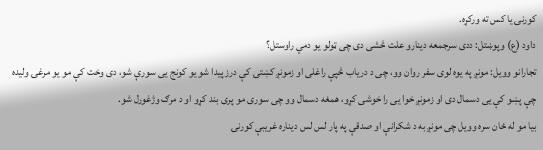کورنۍ یا کس ته ورکړه.
داود (ع) وپوښتل: ددی سرجمعه دینارو علت څشی دی چی ټولو یو دمي راوستل؟
تجارانو وویل: مونږ په یوه لوی سفر روان وو، چی د دریاب څپې راغلی او زمونږ کښتۍ کې درز پیدا شو یو کونج یی سورې شو، دی وخت کې مو یو مرغۍ ولیده چې پښو کې یی دسمال دی او زمونږ خوا یی را خوشی کړو، همغه دسمال وو چی سوری مو پری بند کړو او د مرګ وژغورل شو.
بیا مو له ځان سره وویل چی مونږ به د شکرانې او صدقې په پار لس لس دیناره غریبې کورنۍ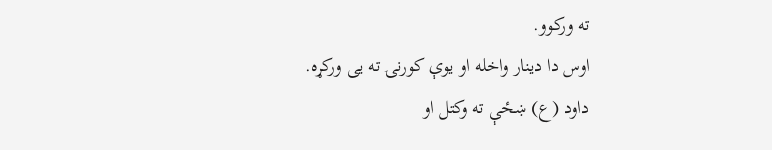ته ورکوو.
اوس دا دینار واخله او یوې کورنۍ ته یی ورکړه.
داود (ع) ښځې ته وکتل او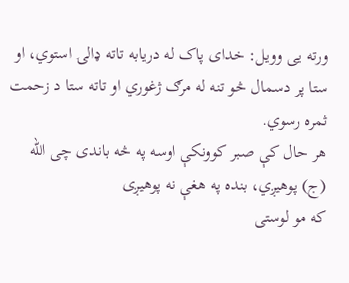ورته یی وویل: خدای پاک له دریابه تاته ډالۍ استوي، او ستا پر دسمال څو تنه له مرګ ژغوري او تاته ستا د زحمت ثمره رسوي.
هر حال کې صبر کوونکې اوسه په څه باندی چی الله (ج) پوهیږي، بنده په هغې نه پوهیږی
که مو لوستی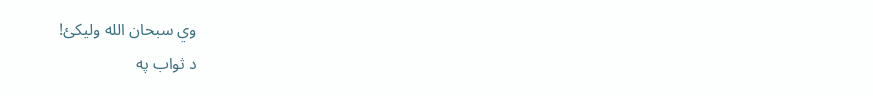وي سبحان الله ولیکئ!
د ثواب په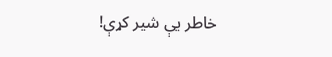خاطر یې شیر کړې!